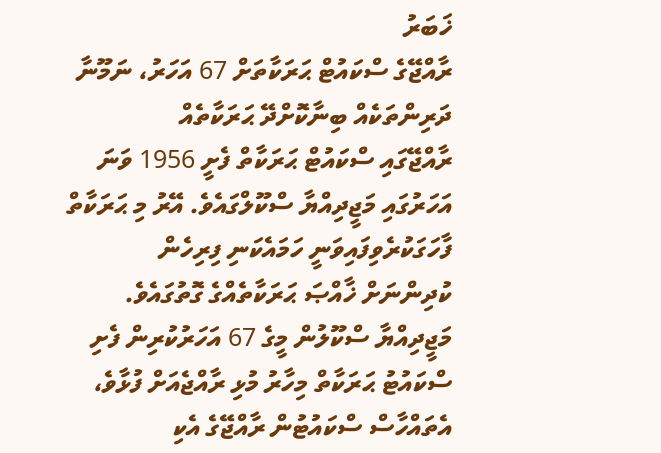ޚަބަރު
ރާއްޖޭގެ ސްކައުޓް ޙަރަކާތަށް 67 އަހަރު، ނަމޫނާ ދަރިންތަކެއް ބިނާކޮށްދޭ ޙަރަކާތެއް
ރާއްޖޭގައި ސްކައުޓް ޙަރަކާތް ފެށީ 1956 ވަނަ އަހަރުގައި މަޖީދިއްޔާ ސްކޫލްގައެވެ. އޭރު މި ޙަރަކާތް ފާހަގަކުރެވިފައިވަނީ ހަމައެކަނި ފިރިހެން ކުދިންނަށް ޚާއްޞަ ޙަރަކާތެއްގެ ގޮތުގައެވެ.
މަޖީދިއްޔާ ސްކޫލުން މީގެ 67 އަހަރުކުރިން ފެށި ސްކައުޓު ޙަރަކާތް މިހާރު މުޅި ރާއްޖެއަށް ފުޅާވެ، އެތައްހާސް ސްކައުޓުން ރާއްޖޭގެ އެކި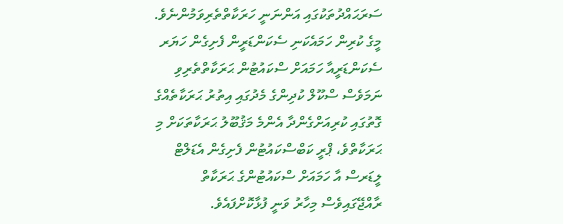ސަރަޙައްދުތަކުގައި އަންނަނީ ހަރަކާތްތެރިވަމުންނެވެ.
މީގެ ކުރިން ހަމައެކަނި ސެކަންޑަރީން ފެށިގެން ހަޔަރ ސެކަންޑަރީއާ ހަމައަށް ސްކައުޓުން ޙަރަކާތްތެރިވި ނަމަވެސް ސްކޫލް ކުދިންގެ މެދުގައި އިތުރު ޙަރަކާތެއްގެ ގޮތުގައި ކުރިއަށްގެންދާ އެންމެ މަޤުބޫލު ޙަރަކާތަކަށް މި ޙަރަކާތްވެ، ޕްރީ ކަބްސްކައުޓުން ފެށިގެން އެޑަލްޓް ލީޑަރސް އާ ހަމައަށް ސްކައުޓުންގެ ޙަރަކާތް ރާއްޖޭގައިވެސް މިހާރު ވަނީ ފުޅާކޮށްފައެވެ.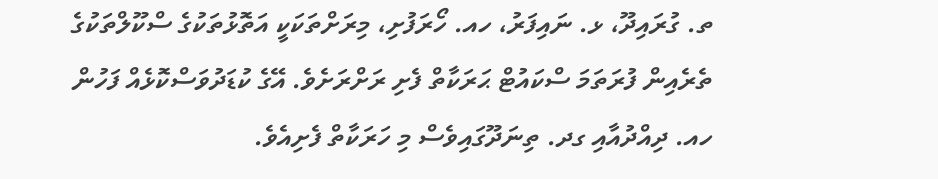ތ. ގުރައިދޫ، ޅ. ނައިފަރު، ހއ. ހޯރަފުށި، މިރަށްތަކަކީ އަތޮޅުތަކުގެ ސްކޫލްތަކުގެ ތެރެއިން ފުރަތަމަ ސްކައުޓް ޙަރަކާތް ފެށި ރަށްރަށެވެ. އޭގެ ކުޑަދުވަސްކޮޅެއް ފަހުން ހއ. ދިއްދުއާއި ގދ. ތިނަދޫގައިވެސް މި ހަރަކާތް ފެށިއެވެ.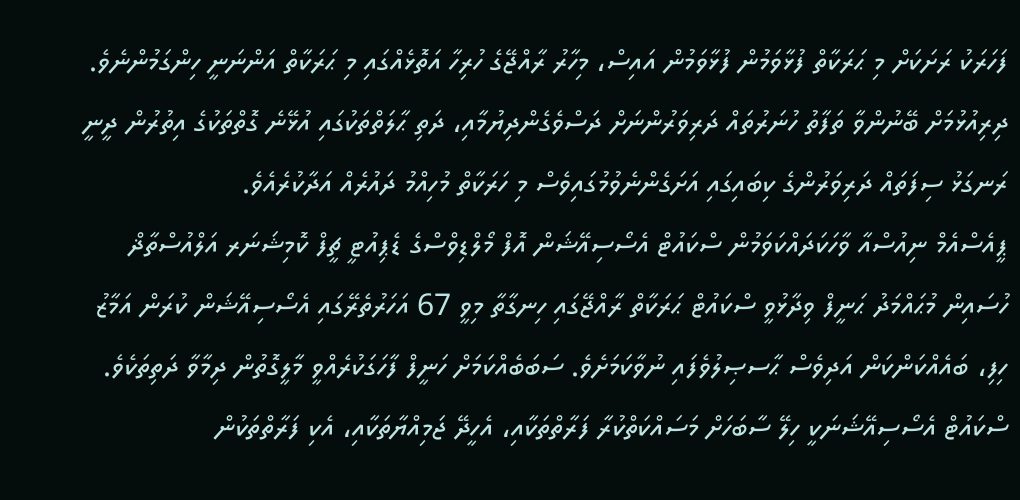ފަހަރަކު ރަށަކަށް މި ޙަރަކާތް ފުޅާވަމުން ފުޅާވަމުން އައިސް، މިހާރު ރާއްޖޭގެ ހުރިހާ އަތޮޅެއްގައި މި ޙަރަކާތް އަންނަނީ ހިންގަމުންނެވެ.
ދިރިއުޅުމަށް ބޭނުންވާ ތަފާތު ހުނަރުތައް ދަރިވަރުންނަށް ދަސްވެގެންދިޔުމާއި، ދަތި ޙާލަތްތަކުގައި އުޅޭނެ ގޮތްތަކުގެ އިތުރުން ދީނީ ރަނގަޅު ސިފަތައް ދަރިވަރުންގެ ކިބައިގައި އަށަގެންނެވުމުގައިވެސް މި ހަރަކާތް މުހިއްމު ދައުރެއް އަދާކުރެއެވެ.
ޕީއެސްއެމް ނިއުސްއާ ވާހަކަދައްކަވަމުން ސްކައުޓް އެސޯސިއޭޝަން އޮފް މޯލްޑިވްސްގެ ޑެޕިއުޓީ ޗީފް ކޮމިޝަނަރ އަލްއުސްތާޛް ހުސައިން މުޙައްމަދު ޙަނީފް ވިދާޅުވީ ސްކައުޓް ޙަރަކާތް ރާއްޖޭގައި ހިނގާތާ މިވީ 67 އަހަރުތެރޭގައި އެސޯސިއޭޝަން ކުރަން އަމާޒު ހިފި، ބައެއްކަންކަން އަދިވެސް ޙާސޞިލުވެފައި ނުވާކަމަށެވެ. ސަބަބެއްކަމަށް ހަނީފް ފާހަގަކުރެއްވީ މާލީގޮތުން ދިމާވާ ދަތިތަކެވެ.
ސްކައުޓް އެސޯސިއޭޝަނަކީ ހިލޭ ސާބަހަށް މަސައްކަތްކުރާ ފަރާތްތަކާއި، އެހީދޭ ޖަމިއްޔާތަކާއި، އެކި ފަރާތްތަކުން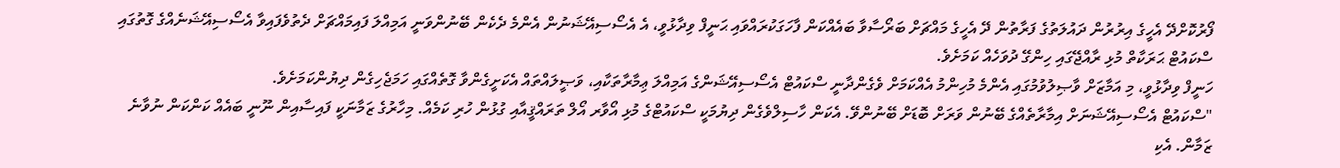ފޯރުކޮށްދޭ އެހީގެ އިރުރުން ދައުލަތުގެ ފަރާތުން ދޭ އެހީގެ މައްޗަށް ބަރޯސާވާ ބައެއްކަން ފާހަގަކުރައްވައި ޙަނީފް ވިދާޅުވީ، އެ އެސޯސިއޭޝަނުން އެންމެ ދެކެން ބޭނުންވަނީ އަމިއްލަ ފައިމައްޗަށް ދެތުވެފައިވާ އެސޯސިއޭޝަނެއްގެ ގޮތުގައި ސްކައުޓް ޙަރަކާތް މުޅި ރާއްޖޭގައި ހިންގޭ ދުވަހެއް ކަމަށެވެ.
ހަނީފް ވިދާޅުވީ، މި އަމާޒަށް ވާޞިލުވުމުގައި އެންމެ މުހިންމު އެއްކަމަށް ވެގެންދާނީ ސްކައުޓް އެސޯސިއޭޝަންގެ އަމިއްލަ ޢިމާރާތަކާއި، ވަޞީލައްތައް އެކަށީގެންވާ ގޮތެއްގައި ހަމަޖެހިގެން ދިޔުންކަމަށެވެ.
"ސްކައުޓް އެސޯސިއޭޝަނަށް އިމާރާތެއްގެ ބޭނުން ވަރަށް ބޮޑަށް ބޭނުންވޭ. އެކަން ހާސިލްވެގެން ދިޔުމަކީ ސްކައުޓްގެ މުޅި އޯވާރ އޯލް ތަރައްޤީއާއި ގުޅުން ހުރި ކަމެއް. މިހާރުގެ ޒަމާނަކީ ފައިސާއިން ނޫނީ ބައެއް ކަންކަން ނުވާނެ ޒަމާން. އެކި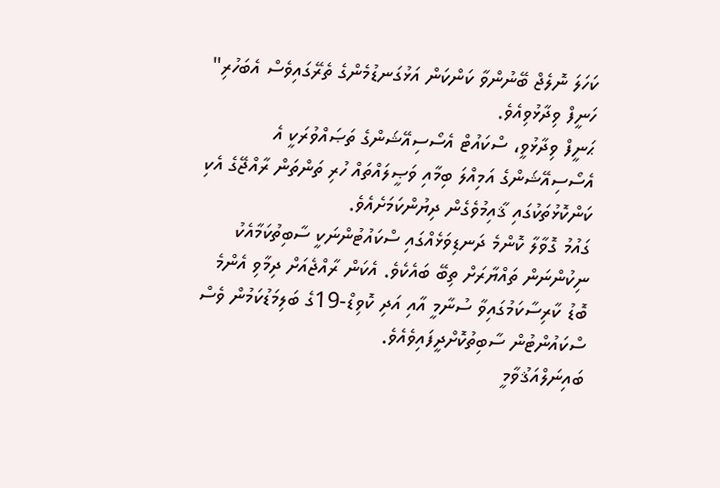ކަހަލަ ނޮލެޖް ބޭނުންވާ ކަންކަން އަޅުގަނޑުމެންގެ ތެރޭގައިވެސް އެބަހުރި" ހަނީފް ވިދާޅުވިއެވެ.
ޙަނީފް ވިދާޅުވީ، ސްކައުޓް އެސޯސިއޭޝަންގެ ތަޞައްވުރަކީ އެ އެސޯސިއޭޝަންގެ އަމިއްލަ ބިމާއި ވަޞީލައްތައް ހުރި ތަންތަން ރާއްޖޭގެ އެކި ކަންކޮޅުތަކުގައި ޤާއިމުވެގެން ދިޔުންކަމަށެއެވެ.
ގައުމު ގޮވާލާ ކޮންމެ ދަނޑިވަޅެއްގައި ސްކައުޓުންނަކީ ސާބިތުކަމާއެކު ނިކުންނަން ތައްޔާރަށް ތިބޭ ބައެކެވެ. އެކަން ރާއްޖެއަށް ދިމާވި އެންމެ ބޮޑު ކާރިސާކަމުގައިވާ ސުނާމީ އާއި އަދި ކޮވިޑް-19ގެ ބަލިމަޑުކަމުން ވެސް ސްކައުންޓުން ސާބިތުކޮށްދީފައިވެއެވެ.
ބައިނަލްއަޤުވާމީ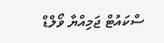ސްކައުޓް ޖަމިއްޔާ ވޯލްޑް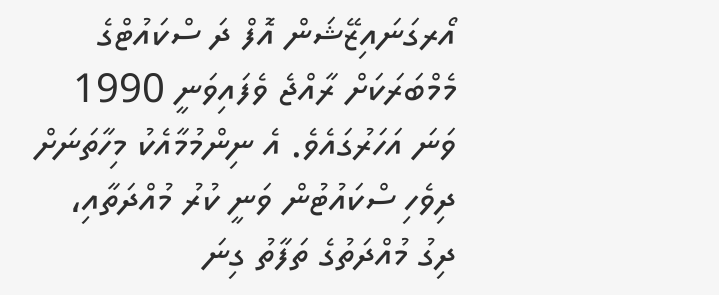އޯރގަނައިޒޭޝަން އޮފް ދަ ސްކައުޓްގެ މެމްބަރަކަށް ރާއްޖެ ވެފައިވަނީ 1990 ވަނަ އަހަރުގައެވެ. އެ ނިންމުމާއެކު މިހާތަނަށް ދިވެހި ސްކައުޓުން ވަނީ ކުރު މުއްދަތާއި، ދިގު މުއްދަތުގެ ތަފާތު ގިނަ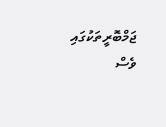ޖަމްބޮރީތަކުގައި ވެސް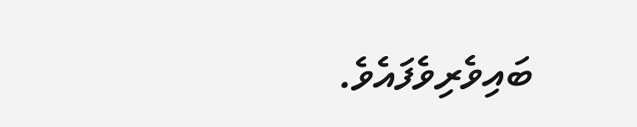ބައިވެރިވެފައެވެ.